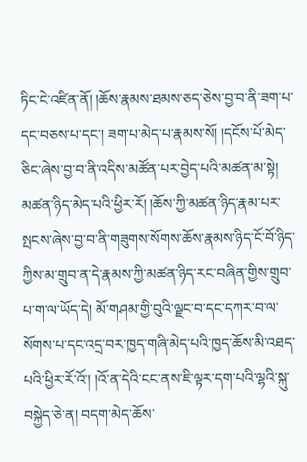ཏིང་ངེ་འཛིན་ནོ། །ཆོས་རྣམས་ཐམས་ཅད་ཅེས་བྱ་བ་ནི་ཟག་པ་དང་བཅས་པ་དང་། ཟག་པ་མེད་པ་རྣམས་སོ། །དངོས་པོ་མེད་ཅིང་ཞེས་བྱ་བ་ནི་འདིས་མཚོན་པར་བྱེད་པའི་མཚན་མ་སྟེ། མཚན་ཉིད་མེད་པའི་ཕྱིར་རོ། །ཆོས་ཀྱི་མཚན་ཉིད་རྣམ་པར་སྤངས་ཞེས་བྱ་བ་ནི་གཟུགས་སོགས་ཆོས་རྣམས་ཉིད་ངོ་བོ་ཉིད་ཀྱིས་མ་གྲུབ་ན་དེ་རྣམས་ཀྱི་མཚན་ཉིད་རང་བཞིན་གྱིས་གྲུབ་པ་ག་ལ་ཡོད་དེ། མོ་གཤམ་གྱི་བུའི་ལྗང་བ་དང་དཀར་བ་ལ་སོགས་པ་དང་འདྲ་བར་ཁྱད་གཞི་མེད་པའི་ཁྱད་ཆོས་མི་འཐད་པའི་ཕྱིར་རོ་འོ་། །འོ་ན་དེའི་ངང་ནས་ཇི་ལྟར་དག་པའི་ལྷའི་སྐུ་བསྐྱེད་ཅེ་ན། བདག་མེད་ཆོས་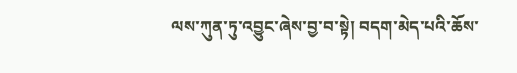ལས་ཀུན་ཏུ་འབྱུང་ཞེས་བྱ་བ་སྟེ། བདག་མེད་པའི་ཆོས་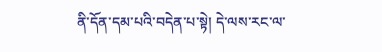ནི་དོན་དམ་པའི་བདེན་པ་སྟེ། དེ་ལས་རང་ལ་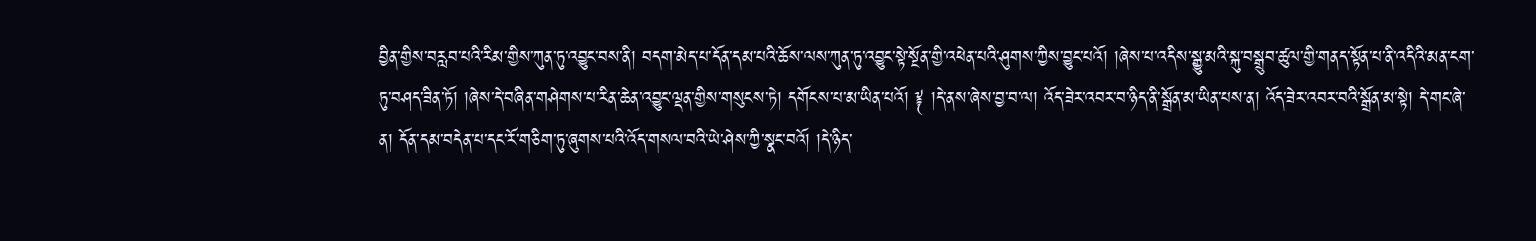བྱིན་གྱིས་བརླབ་པའི་རིམ་གྱིས་ཀུན་ཏུ་འབྱུང་བས་ནི། བདག་མེད་པ་དོན་དམ་པའི་ཆོས་ལས་ཀུན་ཏུ་འབྱུང་སྟེ་སྔོན་གྱི་འཕེན་པའི་ཤུགས་ཀྱིས་བྱུང་པའོ། །ཞེས་པ་འདིས་སྒྱུ་མའི་སྐུ་བསྒྲུབ་ཚུལ་གྱི་གནད་སྟོན་པ་ནི་འདིའི་མན་ངག་ཏུ་བཤད་ཟིན་ཏོ། །ཞེས་དེ་བཞིན་གཤེགས་པ་རིན་ཆེན་འབྱུང་ལྡན་གྱིས་གསུངས་ཏེ། དགོངས་པ་མ་ཡིན་པའོ། ༈ །དེ་ནས་ཞེས་བྱ་བ་ལ། འོད་ཟེར་འབར་བ་ཉིད་ནི་སྒྲོན་མ་ཡིན་པས་ན། འོད་ཟེར་འབར་བའི་སྒྲོན་མ་སྟེ། དེ་གང་ཞེ་ན། དོན་དམ་བདེན་པ་དང་རོ་གཅིག་ཏུ་ཞུགས་པའི་འོད་གསལ་བའི་ཡེ་ཤེས་ཀྱི་སྣང་བའོ། །དེ་ཉིད་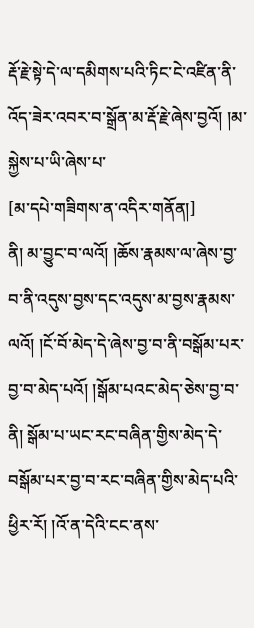རྡོ་རྗེ་སྟེ་དེ་ལ་དམིགས་པའི་ཏིང་ངེ་འཛིན་ནི་འོད་ཟེར་འབར་བ་སྒྲོན་མ་རྡོ་རྗེ་ཞེས་བྱའོ། །མ་སྐྱེས་པ་ཡི་ཞེས་པ་
[མ་དཔེ་གཟིགས་ན་འདིར་གནོན།]
ནི། མ་བྱུང་བ་ལའོ། །ཆོས་རྣམས་ལ་ཞེས་བྱ་བ་ནི་འདུས་བྱས་དང་འདུས་མ་བྱས་རྣམས་ལའོ། །ངོ་བོ་མེད་དེ་ཞེས་བྱ་བ་ནི་བསྒོམ་པར་བྱ་བ་མེད་པའོ། །སྒོམ་པའང་མེད་ཅེས་བྱ་བ་ནི། སྒོམ་པ་ཡང་རང་བཞིན་གྱིས་མེད་དེ་བསྒོམ་པར་བྱ་བ་རང་བཞིན་གྱིས་མེད་པའི་ཕྱིར་རོ། །འོ་ན་དེའི་ངང་ནས་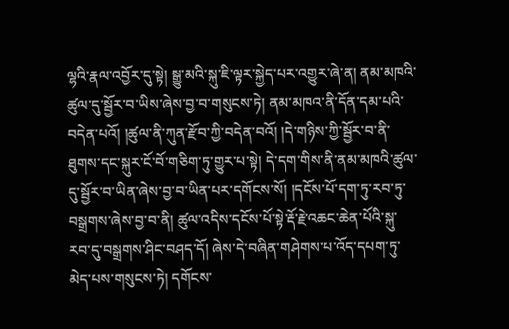ལྷའི་རྣལ་འབྱོར་དུ་སྟེ། སྒྱུ་མའི་སྐུ་ཇི་ལྟར་སྐྱེད་པར་འགྱུར་ཞེ་ན། ནམ་མཁའི་ཚུལ་དུ་སྦྱོར་བ་ཡིས་ཞེས་བྱ་བ་གསུངས་ཏེ། ནམ་མཁའ་ནི་དོན་དམ་པའི་བདེན་པའོ། །ཚུལ་ནི་ཀུན་རྫོབ་ཀྱི་བདེན་བའོ། །དེ་གཉིས་ཀྱི་སྦྱོར་བ་ནི་ཐུགས་དང་སྐུར་ངོ་བོ་གཅིག་ཏུ་གྱུར་པ་སྟེ། དེ་དག་གིས་ནི་ནམ་མཁའི་ཚུལ་དུ་སྦྱོར་བ་ཡིན་ཞེས་བྱ་བ་ཡིན་པར་དགོངས་སོ། །དངོས་པོ་དག་ཏུ་རབ་ཏུ་བསྒྲགས་ཞེས་བྱ་བ་ནི། ཚུལ་འདིས་དངོས་པོ་སྟེ་རྡོ་རྗེ་འཆང་ཆེན་པོའི་སྐུ་རབ་དུ་བསྒྲགས་ཤིང་བཤད་དོ། ཞེས་དེ་བཞིན་གཤེགས་པ་འོད་དཔག་ཏུ་མེད་པས་གསུངས་ཏེ། དགོངས་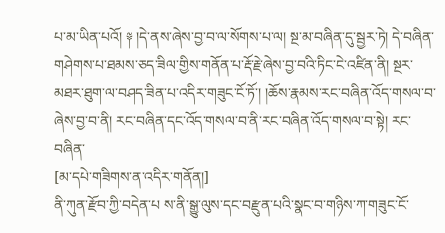པ་མ་ཡིན་པའོ། ༈ །དེ་ནས་ཞེས་བྱ་བ་ལ་སོགས་པ་ལ། སྔ་མ་བཞིན་དུ་སྦྱར་ཏེ། དེ་བཞིན་གཤེགས་པ་ཐམས་ཅད་ཟིལ་གྱིས་གནོན་པ་རྡོ་རྗེ་ཞེས་བྱ་བའི་ཏིང་ངེ་འཛིན་ནི། སྔར་མཐར་ཐུག་ལ་བཤད་ཟིན་པ་འདིར་གཟུང་ངོ་ཏོ་། །ཆོས་རྣམས་རང་བཞིན་འོད་གསལ་བ་ཞེས་བྱ་བ་ནི། རང་བཞིན་དང་འོད་གསལ་བ་ནི་རང་བཞིན་འོད་གསལ་བ་སྟེ། རང་བཞིན་
[མ་དཔེ་གཟིགས་ན་འདིར་གནོན།]
ནི་ཀུན་རྫོབ་ཀྱི་བདེན་པ ས་ནི་སྒྱུ་ལུས་དང་བརྫུན་པའི་སྣང་བ་གཉིས་ཀ་གཟུང་ངོ་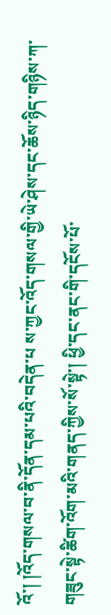འོ་། །འོད་གསལ་བ་ནི་དོན་དམ་པའི་བདེན་པ ས་ཀྱང་འོད་གསལ་གྱི་ཡེ་ཤེས་དང་ཆོས་ཉིད་གཉིས་ཀ་གཟུང་སྟེ་ཚིག་འོག་མའི་གནད་ཀྱིས་སོ་སྟེ་། ཕྱི་དང་ནང་གི་དངོས་པོ་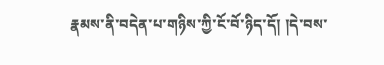རྣམས་ནི་བདེན་པ་གཉིས་ཀྱི་ངོ་བོ་ཉིད་དོ། །དེ་བས་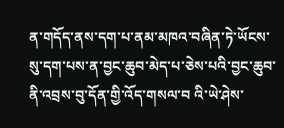ན་གདོད་ནས་དག་པ་ནམ་མཁའ་བཞིན་ཏེ་ཡོངས་སུ་དག་པས་ན་བྱང་ཆུབ་མེད་པ་ཅེས་པའི་བྱང་ཆུབ་ནི་འབྲས་བུ་དོན་གྱི་འོད་གསལ་བ འི་ཡེ་ཤེས་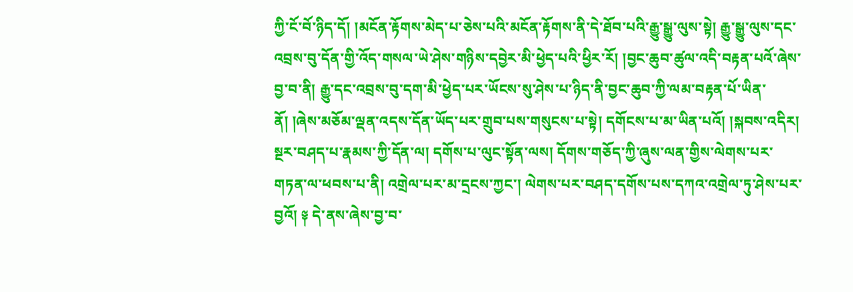ཀྱི་ངོ་བོ་ཉིད་དོ། །མངོན་རྟོགས་མེད་པ་ཅེས་པའི་མངོན་རྟོགས་ནི་དེ་ཐོབ་པའི་རྒྱུ་སྒྱུ་ལུས་སྟེ། རྒྱུ་སྒྱུ་ལུས་དང་འབྲས་བུ་དོན་གྱི་འོད་གསལ་ཡེ་ཤེས་གཉིས་དབྱེར་མི་ཕྱེད་པའི་ཕྱིར་རོ། །བྱང་ཆུབ་ཚུལ་འདི་བརྟན་པའོ་ཞེས་བྱ་བ་ནི། རྒྱུ་དང་འབྲས་བུ་དག་མི་ཕྱེད་པར་ཡོངས་སུ་ཤེས་པ་ཉིད་ནི་བྱང་ཆུབ་ཀྱི་ལམ་བརྟན་པོ་ཡིན་ནོ། །ཞེས་མཅོམ་ལྡན་འདས་དོན་ཡོད་པར་གྲུབ་པས་གསུངས་པ་སྟེ། དགོངས་པ་མ་ཡིན་པའོ། །སྐབས་འདིར། སྔར་བཤད་པ་རྣམས་ཀྱི་དོན་ལ། དགོས་པ་ལུང་སྟོན་ལས། དོགས་གཅོད་ཀྱི་ཞུས་ལན་གྱིས་ལེགས་པར་གཏན་ལ་ཕབས་པ་ནི། འགྲེལ་པར་མ་དྲངས་ཀྱང་། ལེགས་པར་བཤད་དགོས་པས་དཀའ་འགྲེལ་ཏུ་ཤེས་པར་བྱའོ། ༈ དེ་ནས་ཞེས་བྱ་བ་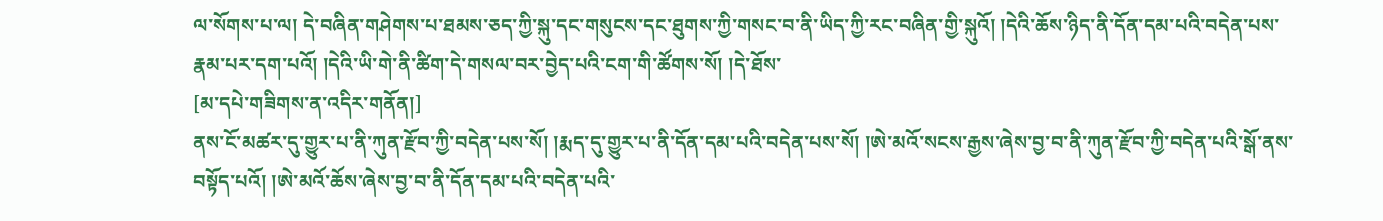ལ་སོགས་པ་ལ། དེ་བཞིན་གཤེགས་པ་ཐམས་ཅད་ཀྱི་སྐུ་དང་གསུངས་དང་ཐུགས་ཀྱི་གསང་བ་ནི་ཡིད་ཀྱི་རང་བཞིན་གྱི་སྐུའོ། །དེའི་ཆོས་ཉིད་ནི་དོན་དམ་པའི་བདེན་པས་རྣམ་པར་དག་པའོ། །དེའི་ཡི་གེ་ནི་ཚིག་དེ་གསལ་བར་བྱེད་པའི་ངག་གི་ཚོགས་སོ། །དེ་ཐོས་
[མ་དཔེ་གཟིགས་ན་འདིར་གནོན།]
ནས་ངོ་མཚར་དུ་གྱུར་པ་ནི་ཀུན་རྫོབ་ཀྱི་བདེན་པས་སོ། །རྨད་དུ་གྱུར་པ་ནི་དོན་དམ་པའི་བདེན་པས་སོ། །ཨེ་མའོ་སངས་རྒྱས་ཞེས་བྱ་བ་ནི་ཀུན་རྫོབ་ཀྱི་བདེན་པའི་སྒོ་ནས་བསྟོད་པའོ། །ཨེ་མའོ་ཆོས་ཞེས་བྱ་བ་ནི་དོན་དམ་པའི་བདེན་པའི་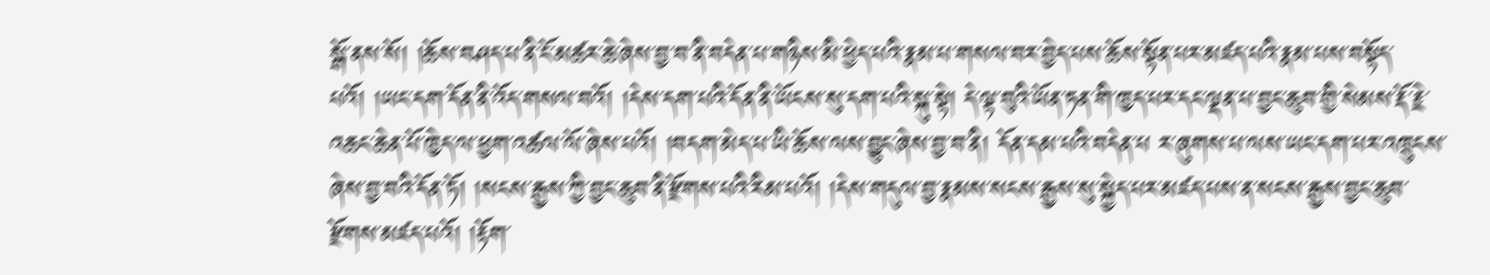སྒོ་ནས་སོ། །ཆོས་བཤད་པ་ནི་ངོ་མཚར་ཆེ་ཞེས་བྱ་བ་ནི་བདེན་པ་གཉིས་མི་ཕྱེད་པའི་རྣམ་པ་གསལ་བར་བྱེད་པས་ཆོས་སྟོན་པར་མཛད་པའི་རྣམ་པས་བསྟོད་པའོ། །ཡང་དག་དོན་ནི་འོད་གསལ་བའོ། །དེས་དག་པའི་དོན་ནི་ཡོངས་སུ་དག་པའི་སྐུ་སྟེ། དེ་ལྟ་བུའི་ཡོན་ཏན་གི་ཁྱད་པར་དང་ལྡན་པ་བྱང་ཆུབ་གྱི་སེམས་རྡོ་རྗེ་འཆང་ཆེན་པོ་ཁྱེད་ལ་ཕྱག་འཚལ་ལོ་ཞེས་པའོ། །བདག་མེད་པ་ཡི་ཆོས་ལས་བྱུང་ཞེས་བྱ་བ་ནི། དོན་དམ་པའི་བདེན་པ ར་ཞུགས་པ་ལས་ཡང་དག་པར་འཁྲུངས་ཞེས་བྱ་བའི་དོན་ཏོ། །སངས་རྒྱས་ཀྱི་བྱང་ཆུབ་ནི་རྫོགས་པའི་རིམ་པའོ། །དེས་གདུལ་བྱ་རྣམས་སངས་རྒྱས་སུ་སྐྱེད་པར་མཛད་པས་ན་སངས་རྒྱས་བྱང་ཆུབ་རྫོགས་མཛད་པའོ། །རྟོག་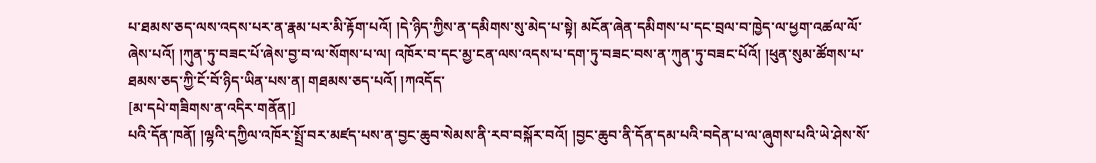པ་ཐམས་ཅད་ལས་འདས་པར་ན་རྣམ་པར་མི་རྟོག་པའོ། །དེ་ཉིད་ཀྱིས་ན་དམིགས་སུ་མེད་པ་སྟེ། མངོན་ཞེན་དམིགས་པ་དང་བྲལ་བ་ཁྱེད་ལ་ཕྱག་འཚལ་ལོ་ཞེས་པའོ། །ཀུན་ཏུ་བཟང་པོ་ཞེས་བྱ་བ་ལ་སོགས་པ་ལ། འཁོར་བ་དང་མྱ་ངན་ལས་འདས་པ་དག་ཏུ་བཟང་བས་ན་ཀུན་ཏུ་བཟང་པོའོ། །ཕུན་སུམ་ཚོགས་པ་ཐམས་ཅད་ཀྱི་ངོ་བོ་ཉིད་ཡིན་པས་ན། གཐམས་ཅད་པའོ། །ཀའདོད་
[མ་དཔེ་གཟིགས་ན་འདིར་གནོན།]
པའི་དོན་ཁནོ། །ལྷའི་དཀྱིལ་འཁོར་སྤྲོ་བར་མཛད་པས་ན་བྱང་ཆུབ་སེམས་ནི་རབ་བསྐོར་བའོ། །བྱང་ཆུབ་ནི་དོན་དམ་པའི་བདེན་པ་ལ་ཞུགས་པའི་ཡེ་ཤེས་སོ་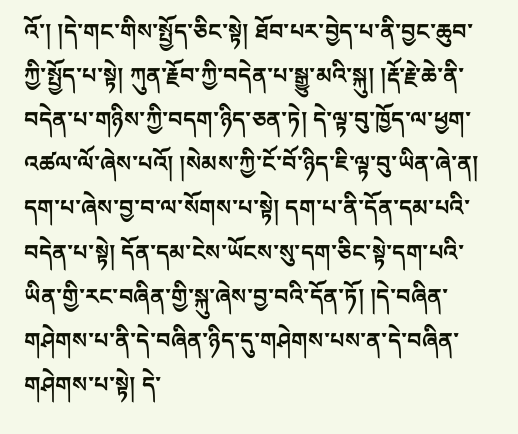འོ་། །དེ་གང་གིས་སྤྱོད་ཅིང་སྟེ། ཐོབ་པར་བྱེད་པ་ནི་བྱང་ཆུབ་ཀྱི་སྤྱོད་པ་སྟེ། ཀུན་རྗོབ་ཀྱི་བདེན་པ་སྒྱུ་མའི་སྐུ། །རྡོ་རྗེ་ཆེ་ནི་བདེན་པ་གཉིས་ཀྱི་བདག་ཉིད་ཅན་ཏེ། དེ་ལྟ་བུ་ཁྱོད་ལ་ཕྱག་འཚལ་ལོ་ཞེས་པའོ། །སེམས་ཀྱི་ངོ་བོ་ཉིད་ཇི་ལྟ་བུ་ཡིན་ཞེ་ན། དག་པ་ཞེས་བྱ་བ་ལ་སོགས་པ་སྟེ། དག་པ་ནི་དོན་དམ་པའི་བདེན་པ་སྟེ། དོན་དམ་ངེས་ཡོངས་སུ་དག་ཅིང་སྟེ་དག་པའི་ཡིན་གྱི་རང་བཞིན་གྱི་སྐུ་ཞེས་བྱ་བའི་དོན་ཏོ། །དེ་བཞིན་གཤེགས་པ་ནི་དེ་བཞིན་ཉིད་དུ་གཤེགས་པས་ན་དེ་བཞིན་གཤེགས་པ་སྟེ། དེ་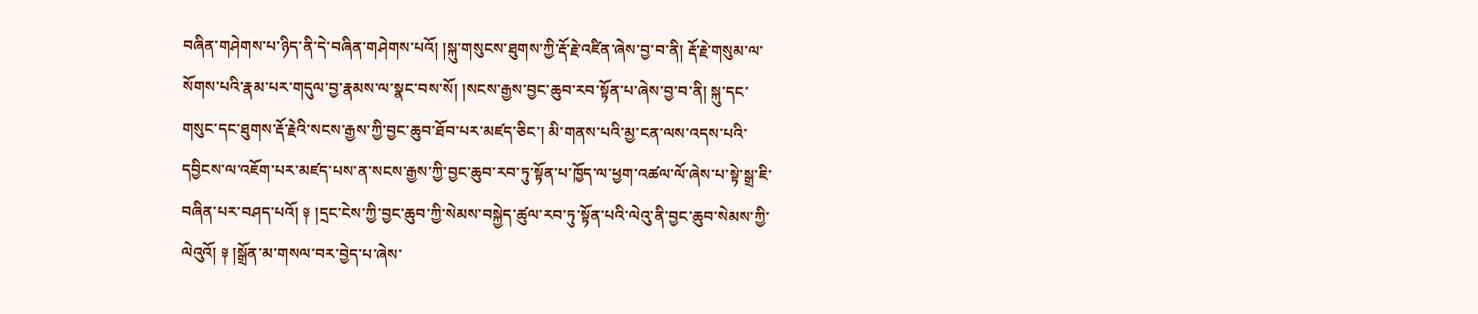བཞིན་གཤེགས་པ་ཉིད་ནི་དེ་བཞིན་གཤེགས་པའོ། །སྐུ་གསུངས་ཐུགས་ཀྱི་རྡོ་རྗེ་འཛིན་ཞེས་བྱ་བ་ནི། རྡོ་རྗེ་གསུམ་ལ་སོགས་པའི་རྣམ་པར་གདུལ་བྱ་རྣམས་ལ་སྣང་བས་སོ། །སངས་རྒྱས་བྱང་ཆུབ་རབ་སྟོན་པ་ཞེས་བྱ་བ་ནི། སྐུ་དང་གསུང་དང་ཐུགས་རྡོ་རྗེའི་སངས་རྒྱས་ཀྱི་བྱང་ཆུབ་ཐོབ་པར་མཛད་ཅིང་། མི་གནས་པའི་མྱ་ངན་ལས་འདས་པའི་དབྱིངས་ལ་འཇོག་པར་མཛད་པས་ན་སངས་རྒྱས་ཀྱི་བྱང་ཆུབ་རབ་ཏུ་སྟོན་པ་ཁྱོད་ལ་ཕྱག་འཚལ་ལོ་ཞེས་པ་སྟེ་སྒྲ་ཇི་བཞིན་པར་བཤད་པའོ། ༈ །དྲང་ངེས་ཀྱི་བྱང་ཆུབ་ཀྱི་སེམས་བསྐྱེད་ཚུལ་རབ་ཏུ་སྟོན་པའི་ལེའུ་ནི་བྱང་ཆུབ་སེམས་ཀྱི་ལེའུའོ། ༈ །སྒྲོན་མ་གསལ་བར་བྱེད་པ་ཞེས་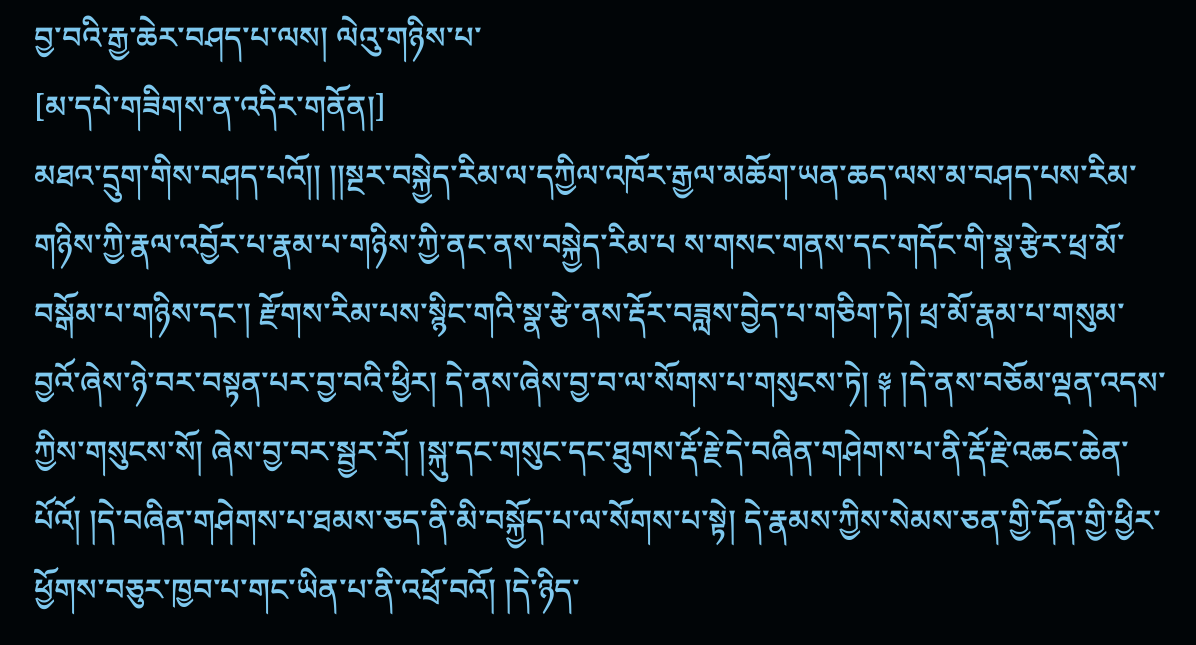བྱ་བའི་རྒྱ་ཆེར་བཤད་པ་ལས། ལེའུ་གཉིས་པ་
[མ་དཔེ་གཟིགས་ན་འདིར་གནོན།]
མཐའ་དྲུག་གིས་བཤད་པའོ།། །།སྔར་བསྐྱེད་རིམ་ལ་དཀྱིལ་འཁོར་རྒྱལ་མཆོག་ཡན་ཆད་ལས་མ་བཤད་པས་རིམ་གཉིས་ཀྱི་རྣལ་འབྱོར་པ་རྣམ་པ་གཉིས་ཀྱི་ནང་ནས་བསྐྱེད་རིམ་པ ས་གསང་གནས་དང་གདོང་གི་སྣ་རྩེར་ཕྲ་མོ་བསྒོམ་པ་གཉིས་དང་། རྫོགས་རིམ་པས་སྙིང་གའི་སྣ་རྩེ་ནས་རྡོར་བཟླས་བྱེད་པ་གཅིག་ཏེ། ཕྲ་མོ་རྣམ་པ་གསུམ་བྱའོ་ཞེས་ཉེ་བར་བསྟན་པར་བྱ་བའི་ཕྱིར། དེ་ནས་ཞེས་བྱ་བ་ལ་སོགས་པ་གསུངས་ཏེ། ༈ །དེ་ནས་བཅོམ་ལྡན་འདས་ཀྱིས་གསུངས་སོ། ཞེས་བྱ་བར་སྦྱར་རོ། །སྐུ་དང་གསུང་དང་ཐུགས་རྡོ་རྗེ་དེ་བཞིན་གཤེགས་པ་ནི་རྡོ་རྗེ་འཆང་ཆེན་པོའོ། །དེ་བཞིན་གཤེགས་པ་ཐམས་ཅད་ནི་མི་བསྐྱོད་པ་ལ་སོགས་པ་སྟེ། དེ་རྣམས་ཀྱིས་སེམས་ཅན་གྱི་དོན་གྱི་ཕྱིར་ཕྱོགས་བཅུར་ཁྱབ་པ་གང་ཡིན་པ་ནི་འཕྲོ་བའོ། །དེ་ཉིད་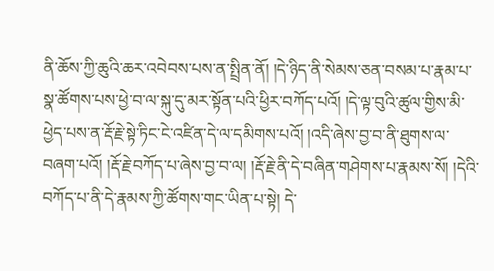ནི་ཆོས་ཀྱི་ཆུའི་ཆར་འབེབས་པས་ན་སྤྲིན་ནོ། །དེ་ཉིད་ནི་སེམས་ཅན་བསམ་པ་རྣམ་པ་སྣ་ཚོགས་པས་ཕྱེ་བ་ལ་སྐུ་དུ་མར་སྟོན་པའི་ཕྱིར་བཀོད་པའོ། །དེ་ལྟ་བུའི་ཚུལ་གྱིས་མི་ཕྱེད་པས་ན་རྡོ་རྗེ་སྟེ་ཏིང་ངེ་འཛིན་དེ་ལ་དམིགས་པའོ། །འདི་ཞེས་བྱ་བ་ནི་ཐུགས་ལ་བཞག་པའོ། །རྡོ་རྗེ་བཀོད་པ་ཞེས་བྱ་བ་ལ། །རྡོ་རྗེ་ནི་དེ་བཞིན་གཤེགས་པ་རྣམས་སོ། །དེའི་བཀོད་པ་ནི་དེ་རྣམས་ཀྱི་ཚོགས་གང་ཡིན་པ་སྟེ། དེ་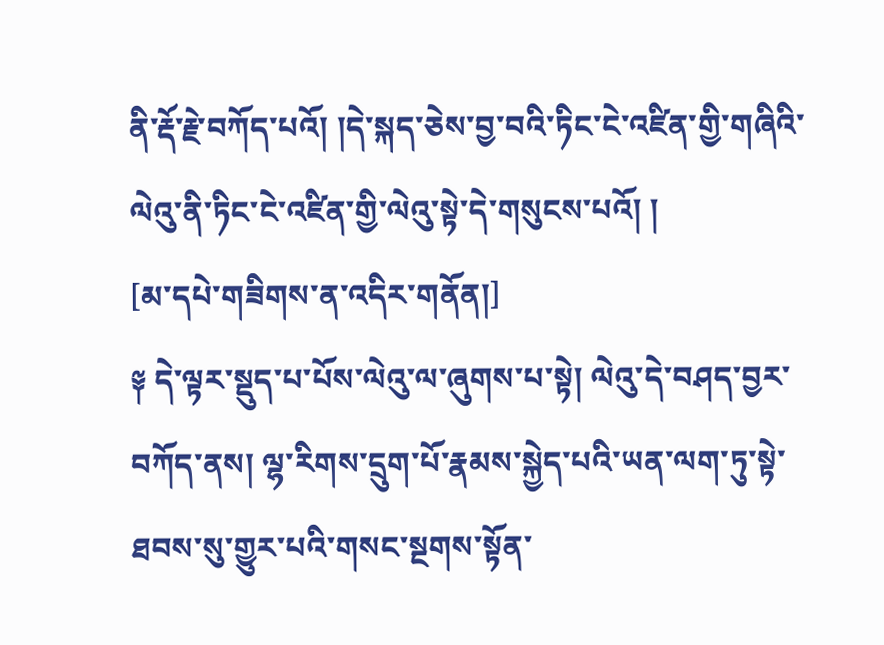ནི་རྡོ་རྗེ་བཀོད་པའོ། །དེ་སྐད་ཅེས་བྱ་བའི་ཏིང་ངེ་འཛིན་གྱི་གཞིའི་ལེའུ་ནི་ཏིང་ངེ་འཛིན་གྱི་ལེའུ་སྟེ་དེ་གསུངས་པའོ། །
[མ་དཔེ་གཟིགས་ན་འདིར་གནོན།]
༈ དེ་ལྟར་སྡུད་པ་པོས་ལེའུ་ལ་ཞུགས་པ་སྟེ། ལེའུ་དེ་བཤད་བྱར་བཀོད་ནས། ལྷ་རིགས་དྲུག་པོ་རྣམས་སྐྱེད་པའི་ཡན་ལག་ཏུ་སྟེ་ཐབས་སུ་གྱུར་པའི་གསང་སྔགས་སྟོན་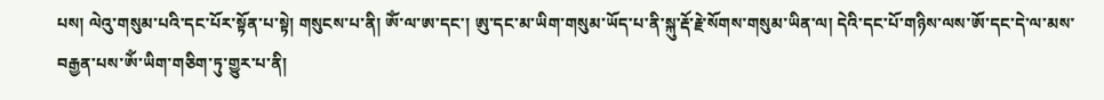པས། ལེའུ་གསུམ་པའི་དང་པོར་སྟོན་པ་སྟེ། གསུངས་པ་ནི། ༀ་ལ་ཨ་དང་། ཨུ་དང་མ་ཡིག་གསུམ་ཡོད་པ་ནི་སྐུ་རྡོ་རྗེ་སོགས་གསུམ་ཡིན་ལ། དེའི་དང་པོ་གཉིས་ལས་ཨོ་དང་དེ་ལ་མས་བརྒྱན་པས་ༀ་ཡིག་གཅིག་ཏུ་གྱུར་པ་ནི།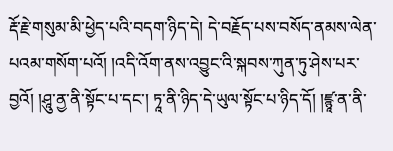རྡོ་རྗེ་གསུམ་མི་ཕྱེད་པའི་བདག་ཉིད་དེ། དེ་བརྗོད་པས་བསོད་ནམས་ལེན་པའམ་གསོག་པའོ། །འདི་འོག་ནས་འབྱུང་འི་སྐབས་ཀུན་ཏུ་ཤེས་པར་བྱའོ། །ཤཱུ་ནྱ་ནི་སྟོང་པ་དང་། ཏཱ་ནི་ཉིད་དེ་ཡུལ་སྟོང་པ་ཉིད་དོ། །ཛྙཱ་ན་ནི་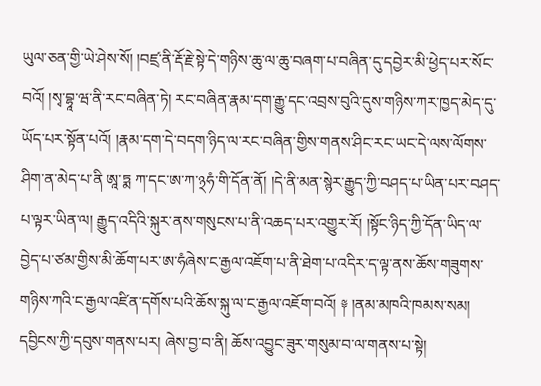ཡུལ་ཅན་གྱི་ཡེ་ཤེས་སོ། །བཛྲ་ནི་རྡོ་རྗེ་སྟེ་དེ་གཉིས་ཆུ་ལ་ཆུ་བཞག་པ་བཞིན་དུ་དབྱེར་མི་ཕྱེད་པར་སོང་བའོ། །སྭ་བྷཱ་ཝ་ནི་རང་བཞིན་ཏེ། རང་བཞིན་རྣམ་དག་རྒྱུ་དང་འབྲས་བུའི་དུས་གཉིས་ཀར་ཁྱད་མེད་དུ་ཡོད་པར་སྟོན་པའོ། །རྣམ་དག་དེ་བདག་ཉིད་ལ་རང་བཞིན་གྱིས་གནས་ཤིང་རང་ཡང་དེ་ལས་ལོགས་ཤིག་ན་མེད་པ་ནི ཨཱ་ཏྨ ཀ་དང་ཨ་ཀ་྅ཧཾ་གི་དོན་ནོ། །དེ་ནི་མན་སྙེར་རྒྱུད་ཀྱི་བཤད་པ་ཡིན་པར་བཤད་པ་ལྟར་ཡིན་ལ། རྒྱུད་འདིའི་སྐུར་ནས་གསུངས་པ་ནི་འཆད་པར་འགྱུར་རོ། །སྟོང་ཉིད་ཀྱི་དོན་ཡིད་ལ་བྱེད་པ་ཙམ་གྱིས་མི་ཆོག་པར་ཨ་ཧཾཞེས་ང་རྒྱལ་འཇོག་པ་ནི་ཐེག་པ་འདིར་ད་ལྟ་ནས་ཆོས་གཟུགས་གཉིས་ཀའི་ང་རྒྱལ་འཛིན་དགོས་པའི་ཆོས་སྐུ་ལ་ང་རྒྱལ་འཇོག་བའོ། ༈ །ནམ་མཁའི་ཁམས་སམ། དབྱིངས་ཀྱི་དབུས་གནས་པར། ཞེས་བྱ་བ་ནི། ཆོས་འབྱུང་ཟུར་གསུམ་བ་ལ་གནས་པ་སྟེ།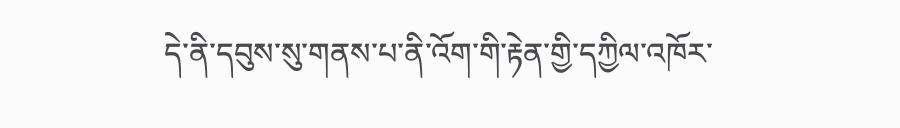དེ་ནི་དབུས་སུ་གནས་པ་ནི་འོག་གི་རྟེན་གྱི་དཀྱིལ་འཁོར་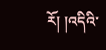རོ། །འདིའི་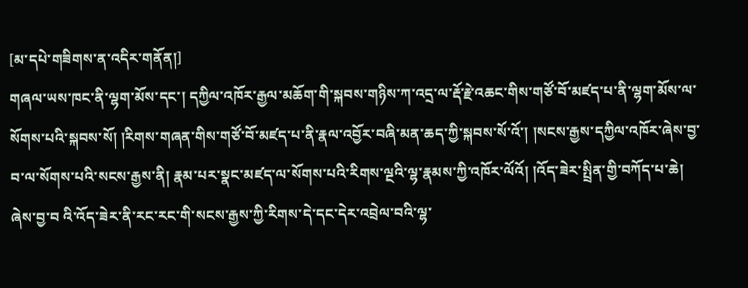[མ་དཔེ་གཟིགས་ན་འདིར་གནོན།]
གཞལ་ཡས་ཁང་ནི་ལྷག་མོས་དང་། དཀྱིལ་འཁོར་རྒྱལ་མཆོག་གི་སྐབས་གཉིས་ཀ་འདྲ་ལ་རྡོ་རྗེ་འཆང་གིས་གཙོ་བོ་མཛད་པ་ནི་ལྷག་མོས་ལ་སོགས་པའི་སྐབས་སོ། །རིགས་གཞན་གིས་གཙོ་བོ་མཛད་པ་ནི་རྣལ་འབྱོར་བཞི་མན་ཆད་ཀྱི་སྐབས་སོ་འོ་། །སངས་རྒྱས་དཀྱིལ་འཁོར་ཞེས་བྱ་བ་ལ་སོགས་པའི་སངས་རྒྱས་ནི། རྣམ་པར་སྣང་མཛད་ལ་སོགས་པའི་རིགས་ལྔའི་ལྷ་རྣམས་ཀྱི་འཁོར་ལོའོ། །འོད་ཟེར་སྤྲིན་གྱི་བཀོད་པ་ཆེ། ཞེས་བྱ་བ འི་འོད་ཟེར་ནི་རང་རང་གི་སངས་རྒྱས་ཀྱི་རིགས་དེ་དང་དེར་འབྲེལ་བའི་ལྷ་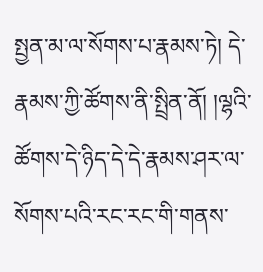སྤྱན་མ་ལ་སོགས་པ་རྣམས་ཏེ། དེ་རྣམས་ཀྱི་ཚོགས་ནི་སྤྲིན་ནོ། །ལྷའི་ཚོགས་དེ་ཉིད་དེ་དེ་རྣམས་ཤར་ལ་སོགས་པའི་རང་རང་གི་གནས་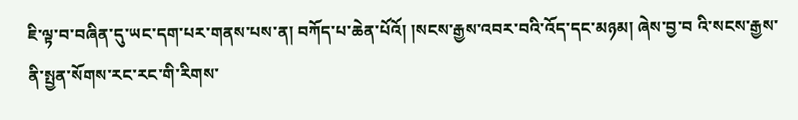ཇི་ལྟ་བ་བཞིན་དུ་ཡང་དག་པར་གནས་པས་ན། བཀོད་པ་ཆེན་པོའོ། །སངས་རྒྱས་འབར་བའི་འོད་དང་མཉམ། ཞེས་བྱ་བ འི་སངས་རྒྱས་ནི་སྤྱན་སོགས་རང་རང་གི་རིགས་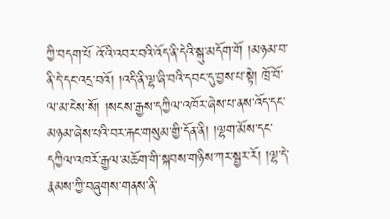ཀྱི་བདག་པོ འོ་འི་འབར་བའི་འོད་ནི་དེའི་སྐུ་མདོག་གོ །མཉམ་བ་ནི་དེ་དང་འདྲ་བའོ། །འདི་ནི་ལྷ་ཞི་བའི་དབང་དུ་བྱས་པ་སྟེ། ཁྲོ་བོ་ལ་མ་ངེས་སོ། །སངས་རྒྱས་དཀྱིལ་འཁོར་ཞེས་པ་ནས་འོད་དང་མཉམ་ཞེས་པའི་བར་རྐང་གསུམ་གྱི་དོན་ནི། །ལྷག་མོས་དང་དཀྱིལ་འཁརོ་རྒྱལ་མཆོག་གི་སྐབས་གཉིས་ཀར་སྦྱར་རོ། །ལྷ་དེ་རྣམས་ཀྱི་བཞུགས་གནས་ནི་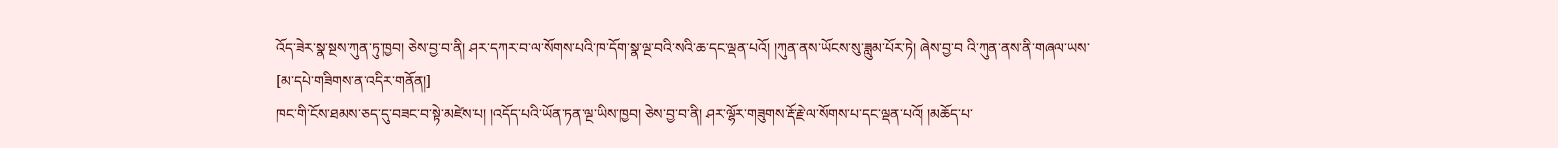འོད་ཟེར་སྣ་སྔས་ཀུན་ཏུ་ཁྱབ། ཅེས་བྱ་བ་ནི། ཤར་དཀར་བ་ལ་སོགས་པའི་ཁ་དོག་སྣ་ལྔ་བའི་སའི་ཆ་དང་ལྡན་པའོ། །ཀུན་ནས་ཡོངས་སུ་ཟླུམ་པོར་ཏེ། ཞེས་བྱ་བ འི་ཀུན་ནས་ནི་གཞལ་ཡས་
[མ་དཔེ་གཟིགས་ན་འདིར་གནོན།]
ཁང་གི་ངོས་ཐམས་ཅད་དུ་བཟང་བ་སྟེ་མཛེས་པ། །འདོད་པའི་ཡོན་ཏན་ལྔ་ཡིས་ཁྱབ། ཅེས་བྱ་བ་ནི། ཤར་ལྷོར་གཟུགས་རྡོ་རྗེ་ལ་སོགས་པ་དང་ལྡན་པའོ། །མཆོད་པ་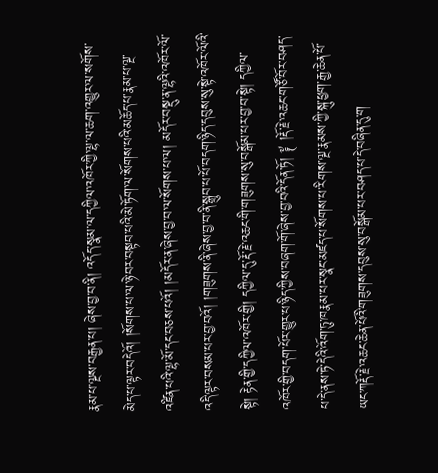རྣམ་པ་ལྔས་བརྒྱན་པ། ཞེས་བྱ་བ་ནི། འདོད་སྣམ་ལ་དཀྱིལ་འཁོར་ཀྱི་ལྷ་ལ་ཆག་འགྱུར་ལ་སགོས་མེད་པ་ལྟར་བདེའོ། །སོགས་པ་ལ་ཉེ་བར་བསྟབ་པའི་མེ་ཏོག་ལ་སོགས་པའི་མཆོད་པ་རྣམ་པ་ལྔ་འཛིན་པའི་ལྷ་མོ་དང་བཅས་པའོ། །མདོར་ན་ཞེས་བྱ་བ་ལ་སོགས་པ་ལ། མདོར་བསྡུ་ན་ལྷའི་འཁོར་ལོ་འདི་ལྟར་བསམ་པར་བྱ་བའོ། །གཟུགས་ནི་ཞེས་བྱ་བ་ནི་སྒྲུབ་པ་པོ་བདག་ཉིད་དབུས་སུ་སྟེ་འཁོར་ལོའི་སྟེ། རྟེན་གྱི་དཀྱིལ་འཁོར་གྱི། དཀྱིལ་དུ་རྡོ་རྗེ་འཆང་གི་གཟུགས་སུ་བསྒོམ་པར་བྱ་བ་སྟེ། དཀྱིལ་འཁོར་གྱི་བདག་པོར་གྱུར་པ་ཉིད་ཀྱིས་བཞག་གོ་ཞེས་བྱ་བའི་དོན་ཏོ། ༈ །རྡོ་རྗེ་འཆང་གཙོ་བོར་བཤད་པ་དེ་ནས་ཏེ་དེའི་འོག་ཏུ་ཁརྣམ་པར་སྣང་མཛད་པ་སོགས་པ་རིགས་ལྔ་རྣམས་ཀྱི་སྐུ་ཕྱག་རྒྱ་ཆེན་པོ་ཡང་ཀརྡོ་རྗེ་འཆང་ཆེན་པོའི་གཟུགས་དབུས་སུ་བསྒོམ་པར་བཤད་པ་དེ་བཞིན་དུ་ག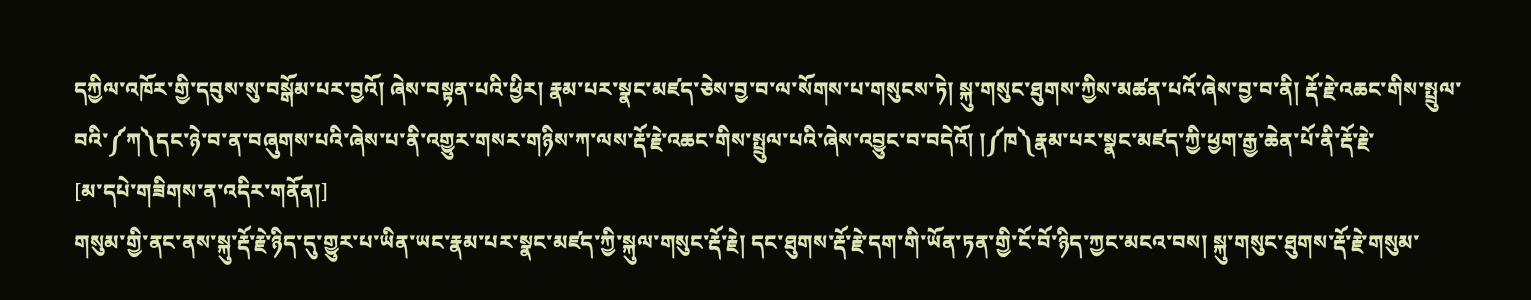དཀྱིལ་འཁོར་གྱི་དབུས་སུ་བསྒོམ་པར་བྱའོ། ཞེས་བསྟན་པའི་ཕྱིར། རྣམ་པར་སྣང་མཛད་ཅེས་བྱ་བ་ལ་སོགས་པ་གསུངས་ཏེ། སྐུ་གསུང་ཐུགས་ཀྱིས་མཚན་པའོ་ཞེས་བྱ་བ་ནི། རྡོ་རྗེ་འཆང་གིས་སྤྲུལ་བའི་༼ཀ༽དང་ཉེ་བ་ན་བཞུགས་པའི་ཞེས་པ་ནི་འགྱུར་གསར་གཉིས་ཀ་ལས་རྡོ་རྗེ་འཆང་གིས་སྤྲུལ་པའི་ཞེས་འབྱུང་བ་བདེའོ། །༼ཁ༽རྣམ་པར་སྣང་མཛད་ཀྱི་ཕྱག་རྒྱ་ཆེན་པོ་ནི་རྡོ་རྗེ་
[མ་དཔེ་གཟིགས་ན་འདིར་གནོན།]
གསུམ་གྱི་ནང་ནས་སྐུ་རྡོ་རྗེ་ཉིད་དུ་གྱུར་པ་ཡིན་ཡང་རྣམ་པར་སྣང་མཛད་ཀྱི་སྐུལ་གསུང་རྡོ་རྗེ། དང་ཐུགས་རྡོ་རྗེ་དག་གི་ཡོན་ཏན་གྱི་ངོ་བོ་ཉིད་ཀྱང་མངའ་བས། སྐུ་གསུང་ཐུགས་རྡོ་རྗེ་གསུམ་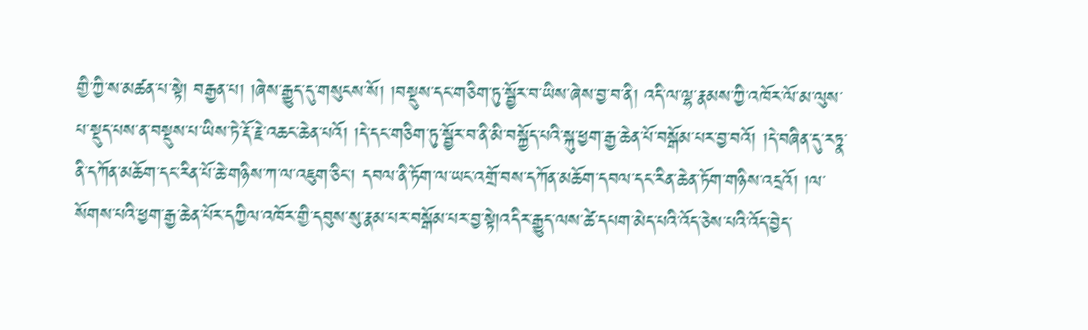གྱི་ཀྱི་ས་མཚན་པ་སྟེ། བརྒྱན་པ། །ཞེས་རྒྱུད་དུ་གསུངས་སོ། །བསྡུས་དང་གཅིག་ཏུ་སྦྱོར་བ་ཡིས་ཞེས་བྱ་བ་ནི། འདི་ལ་ལྷ་རྣམས་ཀྱི་འཁོར་ལོ་མ་ལུས་པ་སྡུད་པས་ན་བསྡུས་པ་ཡིས་ཏེ་རྡོ་རྗེ་འཆང་ཆེན་པའོ། །དེ་དང་གཅིག་ཏུ་སྦྱོར་བ་ནི་མི་བསྐྱོད་པའི་སྐུ་ཕྱག་རྒྱ་ཆེན་པོ་བསྒོམ་པར་བྱ་བའོ། །དེ་བཞིན་དུ་རཏྣ་ནི་དཀོན་མཆོག་དང་རིན་པོ་ཆེ་གཉིས་ཀ་ལ་འཇུག་ཅིང་། དབལ་ནི་ཏོག་ལ་ཡང་འགྲོ་བས་དཀོན་མཆོག་དབལ་དང་རིན་ཆེན་ཏོག་གཉིས་འདྲའོ། །ལ་སོགས་པའི་ཕྱག་རྒྱ་ཆེན་པོར་དཀྱིལ་འཁོར་གྱི་དབུས་སུ་རྣམ་པར་བསྒོམ་པར་བྱ་སྟེ།འདིར་རྒྱུད་ལས་ཚེ་དཔག་མེད་པའི་འོད་ཅེས་པའི་འོད་བྱེད་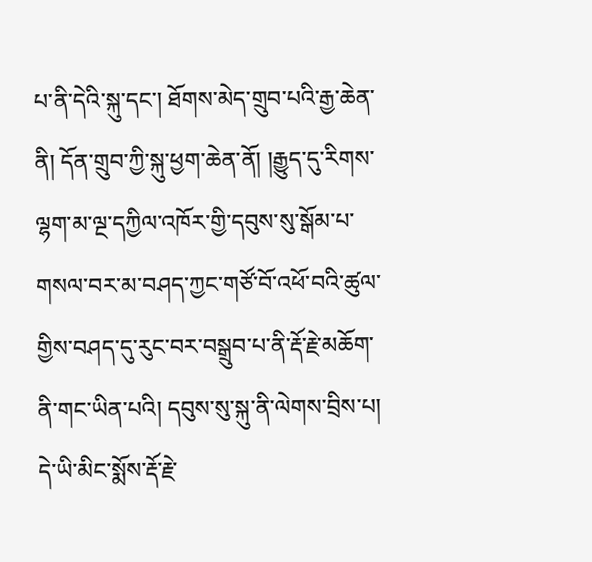པ་ནི་དེའི་སྐུ་དང་། ཐོགས་མེད་གྲུབ་པའི་རྒྱ་ཆེན་ནི། དོན་གྲུབ་ཀྱི་སྐུ་ཕྱག་ཆེན་ནོ། །རྒྱུད་དུ་རིགས་ལྷག་མ་ལྔ་དཀྱིལ་འཁོར་གྱི་དབུས་སུ་སྒོམ་པ་གསལ་བར་མ་བཤད་ཀྱང་གཙོ་བོ་འཕོ་བའི་ཚུལ་གྱིས་བཤད་དུ་རུང་བར་བསྒྲུབ་པ་ནི་རྡོ་རྗེ་མཆོག་ནི་གང་ཡིན་པའི། དབུས་སུ་སྐུ་ནི་ལེགས་བྲིས་པ། དེ་ཡི་མིང་སྨོས་རྡོ་རྗེ་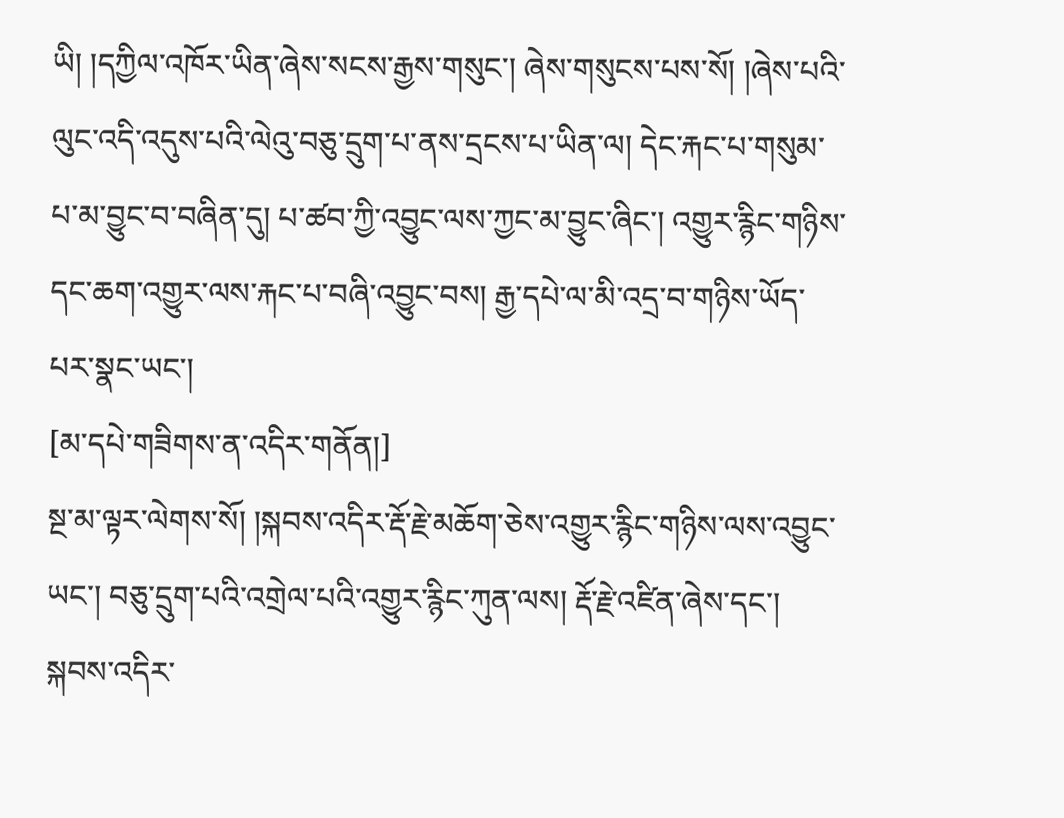ཡི། །དཀྱིལ་འཁོར་ཡིན་ཞེས་སངས་རྒྱས་གསུང་། ཞེས་གསུངས་པས་སོ། །ཞེས་པའི་ལུང་འདི་འདུས་པའི་ལེའུ་བཅུ་དྲུག་པ་ནས་དྲངས་པ་ཡིན་ལ། དེང་རྐང་པ་གསུམ་པ་མ་བྱུང་བ་བཞིན་དུ། པ་ཚབ་ཀྱི་འབྱུང་ལས་ཀྱང་མ་བྱུང་ཞིང་། འགྱུར་རྙིང་གཉིས་དང་ཆག་འགྱུར་ལས་རྐང་པ་བཞི་འབྱུང་བས། རྒྱ་དཔེ་ལ་མི་འདྲ་བ་གཉིས་ཡོད་པར་སྣང་ཡང་།
[མ་དཔེ་གཟིགས་ན་འདིར་གནོན།]
སྔ་མ་ལྟར་ལེགས་སོ། །སྐབས་འདིར་རྡོ་རྗེ་མཆོག་ཅེས་འགྱུར་རྙིང་གཉིས་ལས་འབྱུང་ཡང་། བཅུ་དྲུག་པའི་འགྲེལ་པའི་འགྱུར་རྙིང་ཀུན་ལས། རྡོ་རྗེ་འཛིན་ཞེས་དང་། སྐབས་འདིར་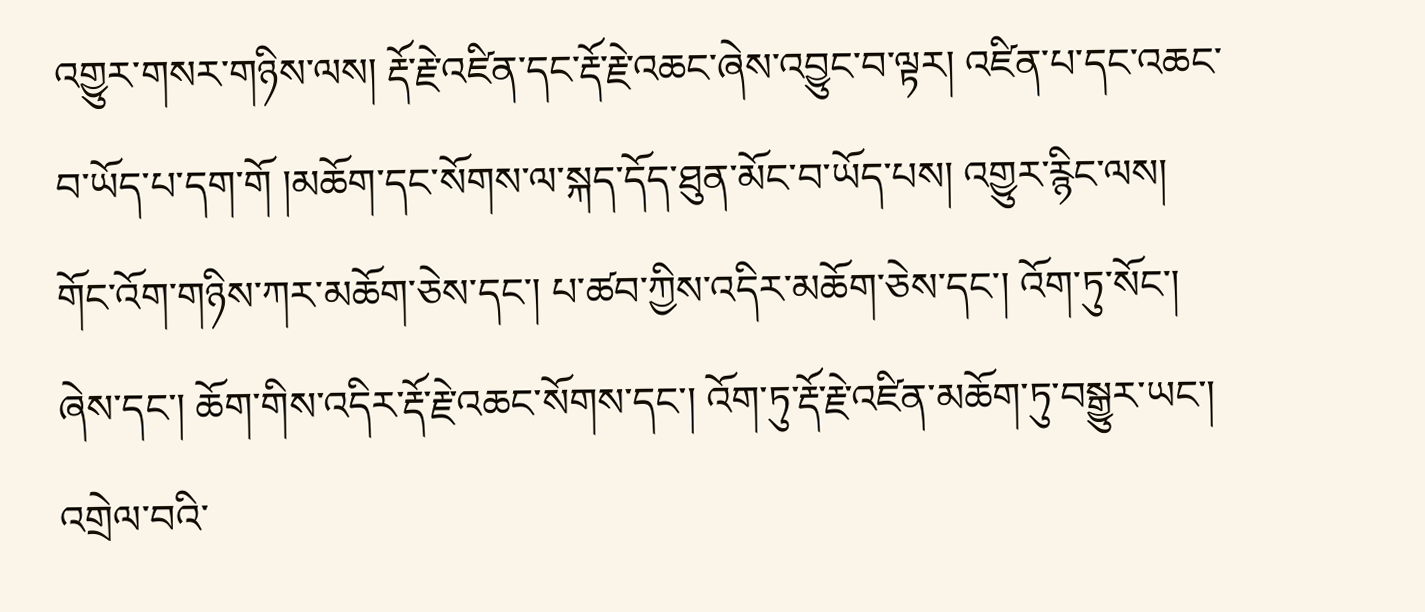འགྱུར་གསར་གཉིས་ལས། རྡོ་རྗེ་འཛིན་དང་རྡོ་རྗེ་འཆང་ཞེས་འབྱུང་བ་ལྟར། འཛིན་པ་དང་འཆང་བ་ཡོད་པ་དག་གོ །མཆོག་དང་སོགས་ལ་སྐད་དོད་ཐུན་མོང་བ་ཡོད་པས། འགྱུར་རྙིང་ལས། གོང་འོག་གཉིས་ཀར་མཆོག་ཅེས་དང་། པ་ཚབ་ཀྱིས་འདིར་མཆོག་ཅེས་དང་། འོག་ཏུ་སོང་། ཞེས་དང་། ཆོག་གིས་འདིར་རྡོ་རྗེ་འཆང་སོགས་དང་། འོག་ཏུ་རྡོ་རྗེ་འཛིན་མཆོག་ཏུ་བསྒྱུར་ཡང་། འགྲེལ་བའི་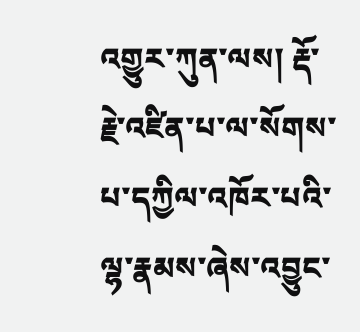འགྱུར་ཀུན་ལས། རྡོ་རྗེ་འཛིན་པ་ལ་སོགས་པ་དཀྱིལ་འཁོར་པའི་ལྷ་རྣམས་ཞེས་འབྱུང་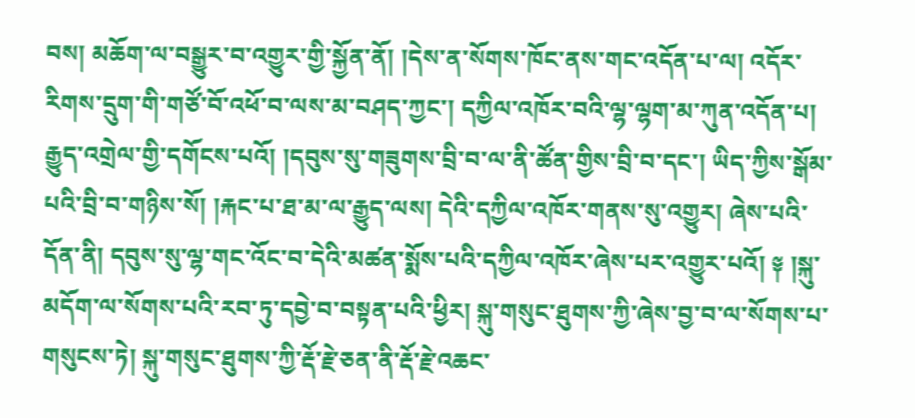བས། མཆོག་ལ་བསྒྱུར་བ་འགྱུར་གྱི་སྐྱོན་ནོ། །དེས་ན་སོགས་ཁོང་ནས་གང་འདོན་པ་ལ། འདོར་རིགས་དྲུག་གི་གཙོ་བོ་འཕོ་བ་ལས་མ་བཤད་ཀྱང་། དཀྱིལ་འཁོར་བའི་ལྷ་ལྷག་མ་ཀུན་འདོན་པ། རྒྱུད་འགྲེལ་གྱི་དགོངས་པའོ། །དབུས་སུ་གཟུགས་བྲི་བ་ལ་ནི་ཚོན་གྱིས་བྲི་བ་དང་། ཡིད་ཀྱིས་སྒོམ་པའི་བྲི་བ་གཉིས་སོ། །རྐང་པ་ཐ་མ་ལ་རྒྱུད་ལས། དེའི་དཀྱིལ་འཁོར་གནས་སུ་འགྱུར། ཞེས་པའི་དོན་ནི། དབུས་སུ་ལྷ་གང་འོང་བ་དེའི་མཚན་སྨོས་པའི་དཀྱིལ་འཁོར་ཞེས་པར་འགྱུར་པའོ། ༈ །སྐུ་མདོག་ལ་སོགས་པའི་རབ་ཏུ་དབྱེ་བ་བསྟན་པའི་ཕྱིར། སྐུ་གསུང་ཐུགས་ཀྱི་ཞེས་བྱ་བ་ལ་སོགས་པ་གསུངས་ཏེ། སྐུ་གསུང་ཐུགས་ཀྱི་རྡོ་རྗེ་ཅན་ནི་རྡོ་རྗེ་འཆང་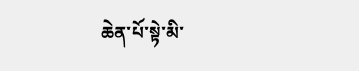ཆེན་པོ་སྟེ་མི་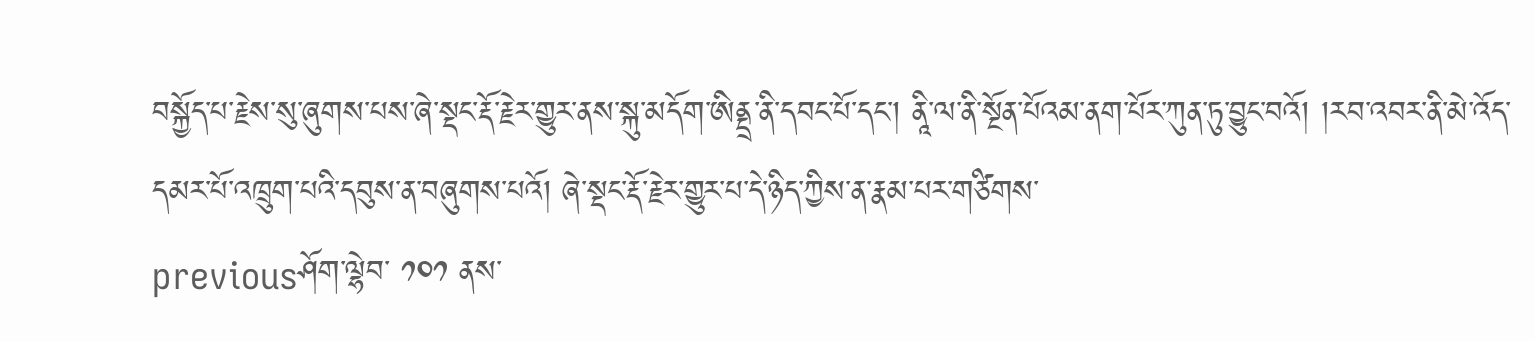བསྐྱོད་པ་རྗེས་སུ་ཞུགས་པས་ཞེ་སྡང་རྡོ་རྗེར་གྱུར་ནས་སྐུ་མདོག་ཨིནྡྲ་ནི་དབང་པོ་དང་། ནཱི་ལ་ནི་སྔོན་པོའམ་ནག་པོར་ཀུན་ཏུ་བྱུང་བའོ། །རབ་འབར་ནི་མེ་འོད་དམར་པོ་འཁྲུག་པའི་དབུས་ན་བཞུགས་པའོ། ཞེ་སྡང་རྡོ་རྗེར་གྱུར་པ་དེ་ཉིད་ཀྱིས་ན་རྣམ་པར་གཙིགས་
previousཤོག་ལྷེབ་ ༡༠༡ ནས་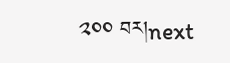༢༠༠ བར།next